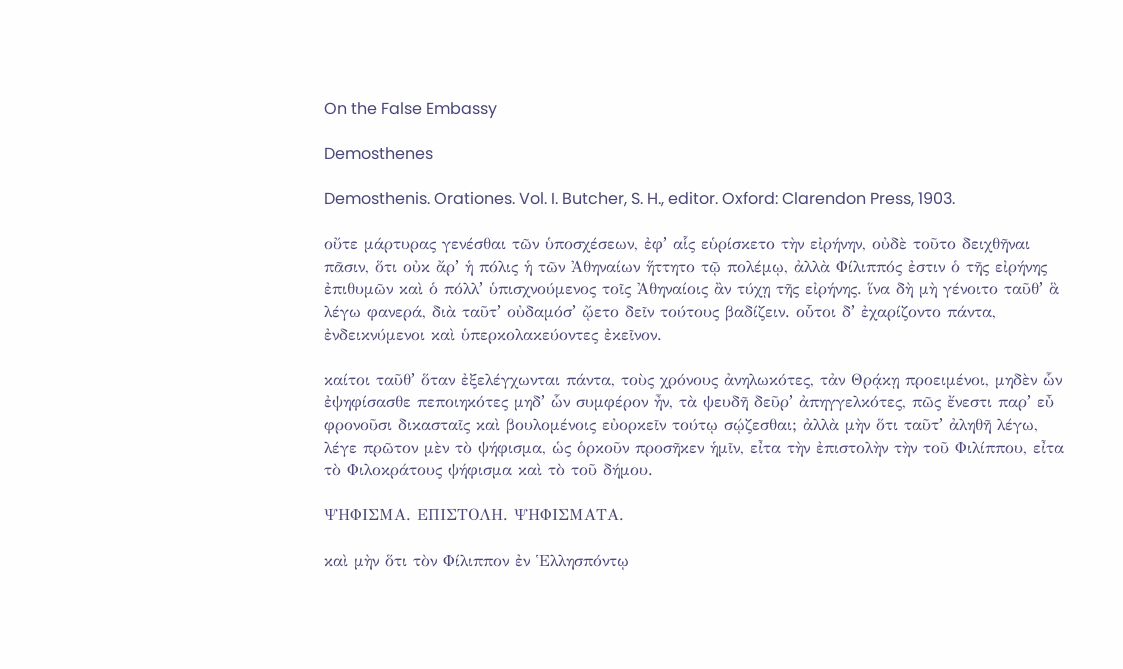On the False Embassy

Demosthenes

Demosthenis. Orationes. Vol. I. Butcher, S. H., editor. Oxford: Clarendon Press, 1903.

οὔτε μάρτυρας γενέσθαι τῶν ὑποσχέσεων, ἐφʼ αἷς εὑρίσκετο τὴν εἰρήνην, οὐδὲ τοῦτο δειχθῆναι πᾶσιν, ὅτι οὐκ ἄρʼ ἡ πόλις ἡ τῶν Ἀθηναίων ἥττητο τῷ πολέμῳ, ἀλλὰ Φίλιππός ἐστιν ὁ τῆς εἰρήνης ἐπιθυμῶν καὶ ὁ πόλλʼ ὑπισχνούμενος τοῖς Ἀθηναίοις ἂν τύχῃ τῆς εἰρήνης. ἵνα δὴ μὴ γένοιτο ταῦθʼ ἃ λέγω φανερά, διὰ ταῦτʼ οὐδαμόσʼ ᾤετο δεῖν τούτους βαδίζειν. οὗτοι δʼ ἐχαρίζοντο πάντα, ἐνδεικνύμενοι καὶ ὑπερκολακεύοντες ἐκεῖνον.

καίτοι ταῦθʼ ὅταν ἐξελέγχωνται πάντα, τοὺς χρόνους ἀνηλωκότες, τἀν Θρᾴκῃ προειμένοι, μηδὲν ὧν ἐψηφίσασθε πεποιηκότες μηδʼ ὧν συμφέρον ἦν, τὰ ψευδῆ δεῦρʼ ἀπηγγελκότες, πῶς ἔνεστι παρʼ εὖ φρονοῦσι δικασταῖς καὶ βουλομένοις εὐορκεῖν τούτῳ σῴζεσθαι; ἀλλὰ μὴν ὅτι ταῦτʼ ἀληθῆ λέγω, λέγε πρῶτον μὲν τὸ ψήφισμα, ὡς ὁρκοῦν προσῆκεν ἡμῖν, εἶτα τὴν ἐπιστολὴν τὴν τοῦ Φιλίππου, εἶτα τὸ Φιλοκράτους ψήφισμα καὶ τὸ τοῦ δήμου.

ΨΗΦΙΣΜΑ. ΕΠΙΣΤΟΛΗ. ΨΗΦΙΣΜΑΤΑ.

καὶ μὴν ὅτι τὸν Φίλιππον ἐν Ἑλλησπόντῳ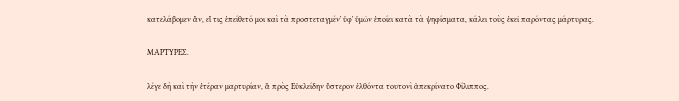κατελάβομεν ἄν, εἴ τις ἐπείθετό μοι καὶ τὰ προστεταγμένʼ ὑφʼ ὑμῶν ἐποίει κατὰ τὰ ψηφίσματα, κάλει τοὺς ἐκεῖ παρόντας μάρτυρας.

ΜΑΡΤΥΡΕΣ.

λέγε δὴ καὶ τὴν ἑτέραν μαρτυρίαν, ἃ πρὸς Εὐκλείδην ὕστερον ἐλθόντα τουτονὶ ἀπεκρίνατο Φίλιππος.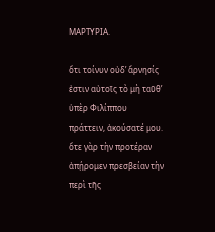ΜΑΡΤΥΡΙΑ.

ὅτι τοίνυν οὐδʼ ἄρνησίς ἐστιν αὐτοῖς τὸ μὴ ταῦθʼ ὑπὲρ Φιλίππου πράττειν, ἀκούσατέ μου. ὅτε γὰρ τὴν προτέραν ἀπῄρομεν πρεσβείαν τὴν περὶ τῆς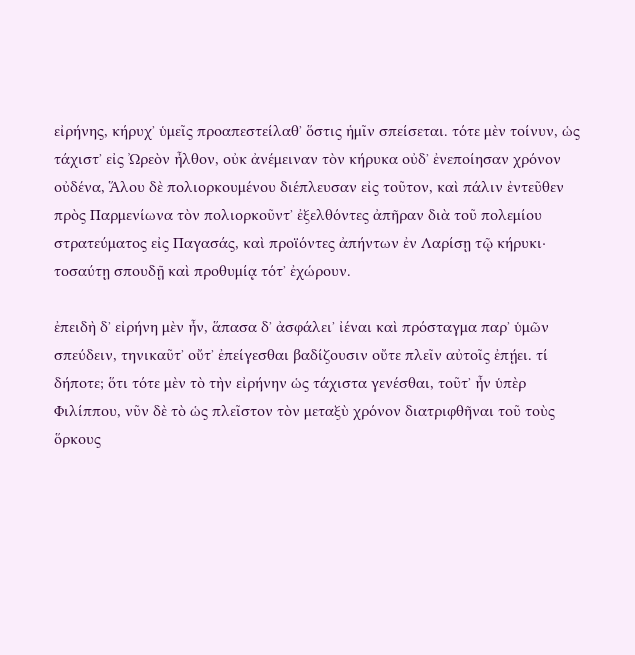εἰρήνης, κήρυχʼ ὑμεῖς προαπεστείλαθʼ ὅστις ἡμῖν σπείσεται. τότε μὲν τοίνυν, ὡς τάχιστʼ εἰς Ὠρεὸν ἦλθον, οὐκ ἀνέμειναν τὸν κήρυκα οὐδʼ ἐνεποίησαν χρόνον οὐδένα, Ἅλου δὲ πολιορκουμένου διέπλευσαν εἰς τοῦτον, καὶ πάλιν ἐντεῦθεν πρὸς Παρμενίωνα τὸν πολιορκοῦντʼ ἐξελθόντες ἀπῆραν διὰ τοῦ πολεμίου στρατεύματος εἰς Παγασάς, καὶ προϊόντες ἀπήντων ἐν Λαρίσῃ τῷ κήρυκι· τοσαύτῃ σπουδῇ καὶ προθυμίᾳ τότʼ ἐχώρουν.

ἐπειδὴ δʼ εἰρήνη μὲν ἦν, ἅπασα δʼ ἀσφάλειʼ ἰέναι καὶ πρόσταγμα παρʼ ὑμῶν σπεύδειν, τηνικαῦτʼ οὔτʼ ἐπείγεσθαι βαδίζουσιν οὔτε πλεῖν αὐτοῖς ἐπῄει. τί δήποτε; ὅτι τότε μὲν τὸ τὴν εἰρήνην ὡς τάχιστα γενέσθαι, τοῦτʼ ἦν ὑπὲρ Φιλίππου, νῦν δὲ τὸ ὡς πλεῖστον τὸν μεταξὺ χρόνον διατριφθῆναι τοῦ τοὺς ὅρκους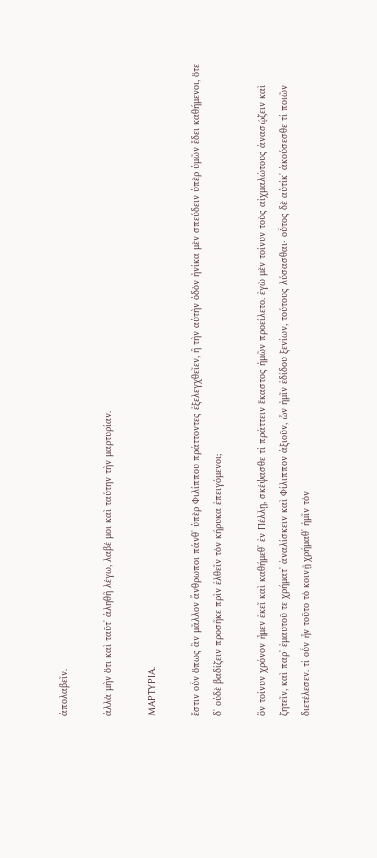ἀπολαβεῖν.

ἀλλὰ μὴν ὅτι καὶ ταῦτʼ ἀληθῆ λέγω, λαβέ μοι καὶ ταύτην τὴν μαρτυρίαν.

ΜΑΡΤΥΡΙΑ.

ἔστιν οὖν ὅπως ἂν μᾶλλον ἄνθρωποι πάνθʼ ὑπὲρ Φιλίππου πράττοντες ἐξελεγχθεῖεν, ἢ τὴν αὐτὴν ὁδὸν ἡνίκα μὲν σπεύδειν ὑπὲρ ὑμῶν ἔδει καθήμενοι, ὅτε δʼ οὐδὲ βαδίζειν προσῆκε πρὶν ἐλθεῖν τὸν κήρυκα ἐπειγόμενοι;

ὃν τοίνυν χρόνον ἦμεν ἐκεῖ καὶ καθήμεθʼ ἐν Πέλλῃ, σκέψασθε τί πράττειν ἕκαστος ἡμῶν προείλετο. ἐγὼ μὲν τοίνυν τοὺς αἰχμαλώτους ἀνασῴζειν καὶ ζητεῖν, καὶ παρʼ ἐμαυτοῦ τε χρήματʼ ἀναλίσκειν καὶ Φίλιππον ἀξιοῦν, ὧν ἡμῖν ἐδίδου ξενίων, τούτους λύσασθαι· οὗτος δὲ αὐτίκʼ ἀκούσεσθε τί ποιῶν διετέλεσεν. τί οὖν ἦν τοῦτο τὸ κοινῇ χρήμαθʼ ἡμῖν τὸν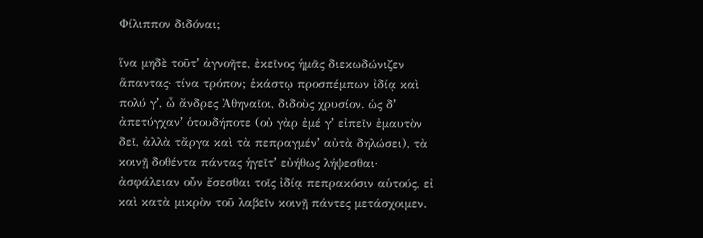Φίλιππον διδόναι;

ἵνα μηδὲ τοῦτʼ ἀγνοῆτε, ἐκεῖνος ἡμᾶς διεκωδώνιζεν ἅπαντας· τίνα τρόπον; ἑκάστῳ προσπέμπων ἰδίᾳ καὶ πολύ γʼ, ὦ ἄνδρες Ἀθηναῖοι, διδοὺς χρυσίον. ὡς δʼ ἀπετύγχανʼ ὁτουδήποτε (οὐ γὰρ ἐμέ γʼ εἰπεῖν ἐμαυτὸν δεῖ, ἀλλὰ τἄργα καὶ τὰ πεπραγμένʼ αὐτὰ δηλώσει), τὰ κοινῇ δοθέντα πάντας ἡγεῖτʼ εὐήθως λήψεσθαι· ἀσφάλειαν οὖν ἔσεσθαι τοῖς ἰδίᾳ πεπρακόσιν αὑτούς, εἰ καὶ κατὰ μικρὸν τοῦ λαβεῖν κοινῇ πάντες μετάσχοιμεν.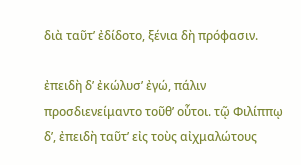διὰ ταῦτʼ ἐδίδοτο, ξένια δὴ πρόφασιν.

ἐπειδὴ δʼ ἐκώλυσʼ ἐγώ, πάλιν προσδιενείμαντο τοῦθʼ οὗτοι. τῷ Φιλίππῳ δʼ, ἐπειδὴ ταῦτʼ εἰς τοὺς αἰχμαλώτους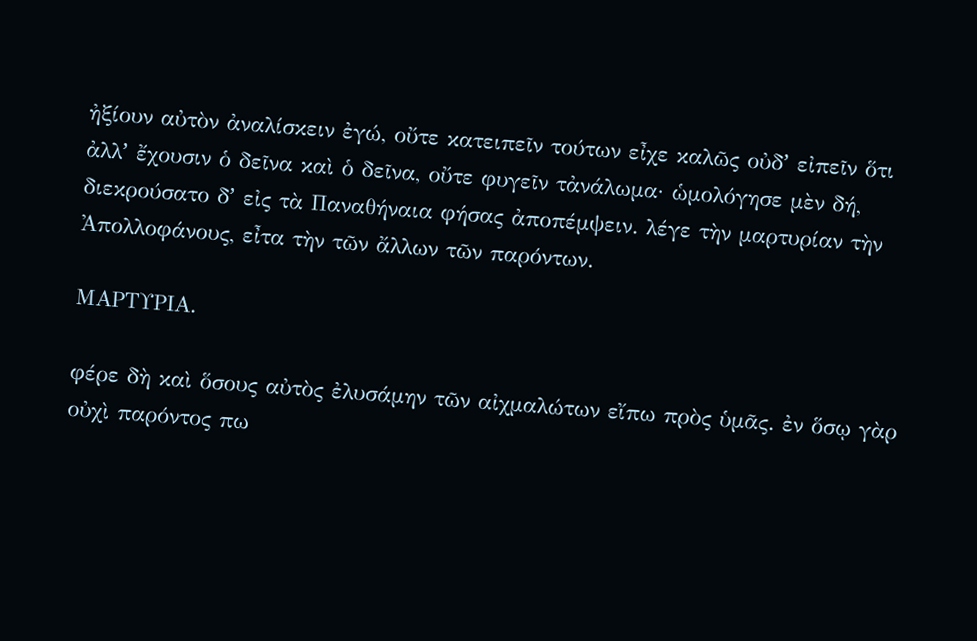ἠξίουν αὐτὸν ἀναλίσκειν ἐγώ, οὔτε κατειπεῖν τούτων εἶχε καλῶς οὐδʼ εἰπεῖν ὅτι ἀλλʼ ἔχουσιν ὁ δεῖνα καὶ ὁ δεῖνα, οὔτε φυγεῖν τἀνάλωμα· ὡμολόγησε μὲν δή, διεκρούσατο δʼ εἰς τὰ Παναθήναια φήσας ἀποπέμψειν. λέγε τὴν μαρτυρίαν τὴν Ἀπολλοφάνους, εἶτα τὴν τῶν ἄλλων τῶν παρόντων.

ΜΑΡΤΥΡΙΑ.

φέρε δὴ καὶ ὅσους αὐτὸς ἐλυσάμην τῶν αἰχμαλώτων εἴπω πρὸς ὑμᾶς. ἐν ὅσῳ γὰρ οὐχὶ παρόντος πω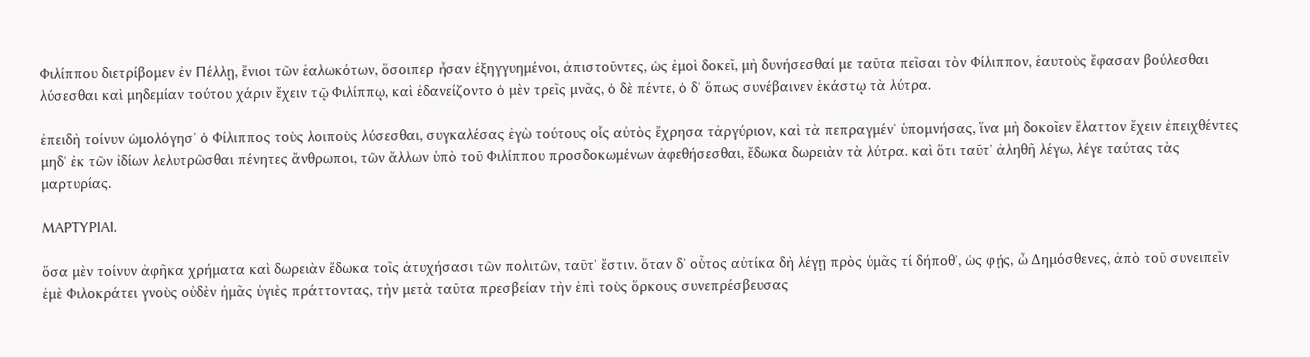Φιλίππου διετρίβομεν ἐν Πέλλῃ, ἔνιοι τῶν ἑαλωκότων, ὅσοιπερ ἦσαν ἐξηγγυημένοι, ἀπιστοῦντες, ὡς ἐμοὶ δοκεῖ, μὴ δυνήσεσθαί με ταῦτα πεῖσαι τὸν Φίλιππον, ἑαυτοὺς ἔφασαν βούλεσθαι λύσεσθαι καὶ μηδεμίαν τούτου χάριν ἔχειν τῷ Φιλίππῳ, καὶ ἐδανείζοντο ὁ μὲν τρεῖς μνᾶς, ὁ δὲ πέντε, ὁ δʼ ὅπως συνέβαινεν ἑκάστῳ τὰ λύτρα.

ἐπειδὴ τοίνυν ὡμολόγησʼ ὁ Φίλιππος τοὺς λοιποὺς λύσεσθαι, συγκαλέσας ἐγὼ τούτους οἷς αὐτὸς ἔχρησα τἀργύριον, καὶ τὰ πεπραγμένʼ ὑπομνήσας, ἵνα μὴ δοκοῖεν ἔλαττον ἔχειν ἐπειχθέντες μηδʼ ἐκ τῶν ἰδίων λελυτρῶσθαι πένητες ἄνθρωποι, τῶν ἄλλων ὑπὸ τοῦ Φιλίππου προσδοκωμένων ἀφεθήσεσθαι, ἔδωκα δωρειὰν τὰ λύτρα. καὶ ὅτι ταῦτʼ ἀληθῆ λέγω, λέγε ταύτας τὰς μαρτυρίας.

ΜΑΡΤΥΡΙΑΙ.

ὅσα μὲν τοίνυν ἀφῆκα χρήματα καὶ δωρειὰν ἔδωκα τοῖς ἀτυχήσασι τῶν πολιτῶν, ταῦτʼ ἔστιν. ὅταν δʼ οὗτος αὐτίκα δὴ λέγῃ πρὸς ὑμᾶς τί δήποθʼ, ὡς φῄς, ὦ Δημόσθενες, ἀπὸ τοῦ συνειπεῖν ἐμὲ Φιλοκράτει γνοὺς οὐδὲν ἡμᾶς ὑγιὲς πράττοντας, τὴν μετὰ ταῦτα πρεσβείαν τὴν ἐπὶ τοὺς ὅρκους συνεπρέσβευσας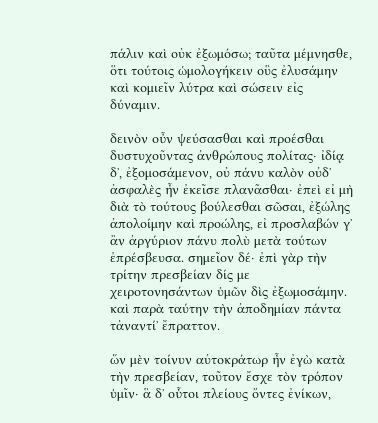πάλιν καὶ οὐκ ἐξωμόσω; ταῦτα μέμνησθε, ὅτι τούτοις ὡμολογήκειν οὓς ἐλυσάμην καὶ κομιεῖν λύτρα καὶ σώσειν εἰς δύναμιν.

δεινὸν οὖν ψεύσασθαι καὶ προέσθαι δυστυχοῦντας ἀνθρώπους πολίτας· ἰδίᾳ δʼ, ἐξομοσάμενον, οὐ πάνυ καλὸν οὐδʼ ἀσφαλὲς ἦν ἐκεῖσε πλανᾶσθαι· ἐπεὶ εἰ μὴ διὰ τὸ τούτους βούλεσθαι σῶσαι, ἐξώλης ἀπολοίμην καὶ προώλης, εἰ προσλαβών γʼ ἂν ἀργύριον πάνυ πολὺ μετὰ τούτων ἐπρέσβευσα. σημεῖον δέ· ἐπὶ γὰρ τὴν τρίτην πρεσβείαν δίς με χειροτονησάντων ὑμῶν δὶς ἐξωμοσάμην. καὶ παρὰ ταύτην τὴν ἀποδημίαν πάντα τἀναντίʼ ἔπραττον.

ὥν μὲν τοίνυν αὐτοκράτωρ ἦν ἐγὼ κατὰ τὴν πρεσβείαν, τοῦτον ἔσχε τὸν τρόπον ὑμῖν· ἃ δʼ οὗτοι πλείους ὄντες ἐνίκων,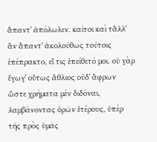ἅπαντʼ ἀπόλωλεν. καίτοι καὶ τἄλλʼ ἂν ἅπαντʼ ἀκολούθως τούτοις ἐπέπρακτο, εἴ τις ἐπείθετό μοι. οὐ γὰρ ἔγωγʼ οὕτως ἄθλιος οὐδʼ ἄφρων ὥστε χρήματα μὲν διδόναι, λαμβάνοντας ὁρῶν ἑτέρους, ὑπὲρ τῆς πρὸς ὑμᾶς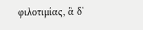φιλοτιμίας, ἃ δʼ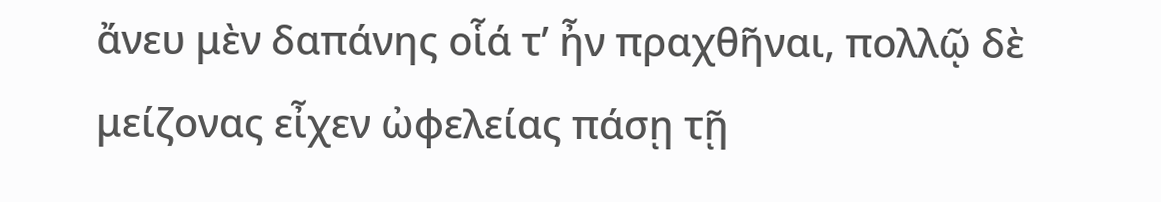ἄνευ μὲν δαπάνης οἷά τʼ ἦν πραχθῆναι, πολλῷ δὲ μείζονας εἶχεν ὠφελείας πάσῃ τῇ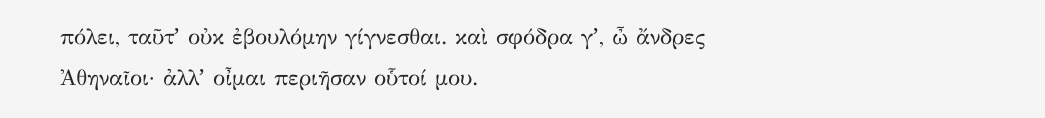πόλει, ταῦτʼ οὐκ ἐβουλόμην γίγνεσθαι. καὶ σφόδρα γʼ, ὦ ἄνδρες Ἀθηναῖοι· ἀλλʼ οἶμαι περιῆσαν οὗτοί μου.